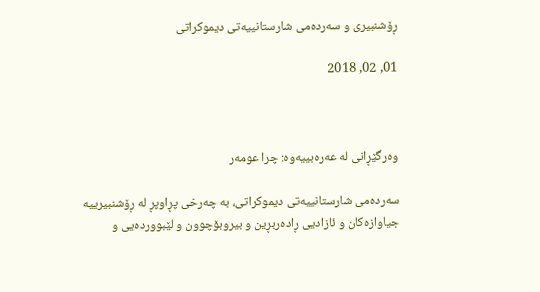ڕۆشنبیرى و سەردەمى شارستانییەتى دیموکراتى

01, 02, 2018



وه‌رگێڕانی لە عەرەبییەوە: چرا عومه‌ر

سه‌رده‌می شارستانییەتى دیموکراتى، بە چەرخى پڕاوپڕ لە ڕۆشنبیرییە جیاوازەکان و ئازادیى ڕادەربڕین و بیروبۆچوون و لێبووردەیى و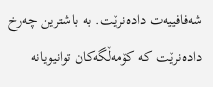شەفافییەت دادەنرێت. بە باشترین چەرخ دادەنرێت کە کۆمەڵگەکان توانیویانە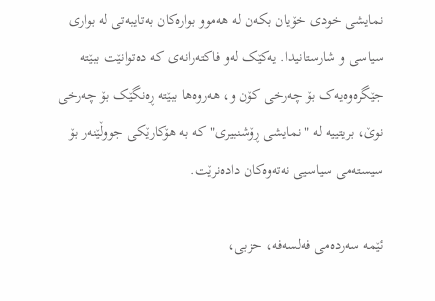نمایشى خودى خۆیان بکەن لە هەموو بوارەکان بەتایبەتى لە بوارى سیاسى و شارستانیدا. یەکێک لەو فاکتەرانەى کە دەتوانێت ببێتە جێگرەوەیەک بۆ چەرخى کۆن و، هەروەها ببێتە ڕەنگێک بۆ چەرخى نوێ، بریتییە لە "نمایشی ڕۆشنبیرى" کە بە هۆکارێکى جووڵێنەر بۆ سیستەمى سیاسیى نەتەوەکان دادەنرێت.

ئێمە سەردەمى فەلسەفە، حزبى،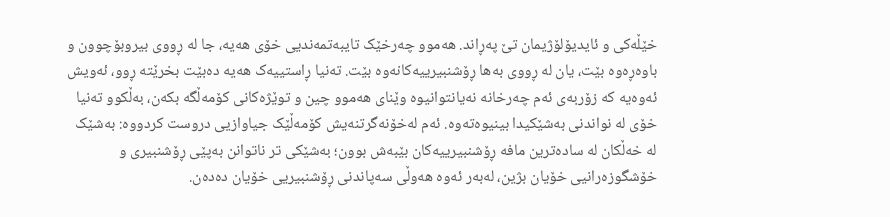خێڵەکى و ئایدیۆلۆژیمان تێ پەڕاند. هەموو چەرخێک تایبەتمەندیى خۆى هەیە، جا لە ڕووى بیروبۆچوون و باوەڕەوە بێت، یان لە ڕووى بەها ڕۆشنبیرییەکانەوە بێت. تەنیا ڕاستییەک هەیە دەبێت بخرێتە ڕوو، ئەویش ئەوەیە کە زۆربەى ئەم چەرخانە نەیانتوانیوە وێنای هەموو چین و توێژەکانى کۆمەڵگە بکەن، بەڵکوو تەنیا خۆى لە نواندنى بەشێکیدا بینیوەتەوە. ئەم لەخۆنەگرتنەیش کۆمەڵێک جیاوازیى دروست کردووە: بەشێک لە خەڵکان لە سادەترین مافە ڕۆشنبیرییەکان بێبەش بوون؛ بەشێکى تر ناتوانن بەپێى ڕۆشنبیرى و خۆشگوزەرانیى خۆیان بژین، لەبەر ئەوە هەوڵى سەپاندنى ڕۆشنبیریى خۆیان دەدەن.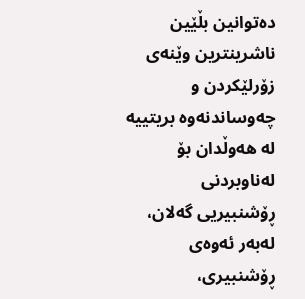دەتوانین بڵێین ناشرینترین وێنەى زۆرلێکردن و چەوساندنەوە بریتییە لە هەوڵدان بۆ لەناوبردنى ڕۆشنبیریی گەلان، لەبەر ئەوەى ڕۆشنبیرى،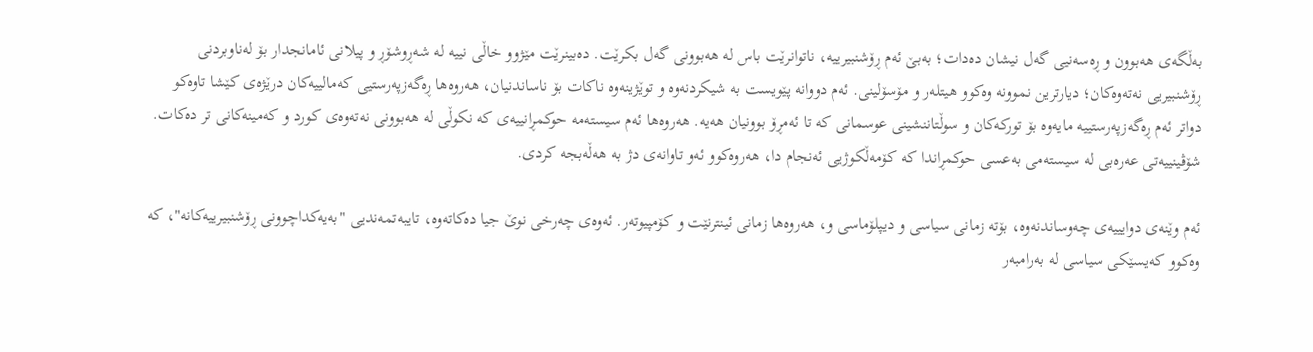بەڵگەى هەبوون و ڕەسەنیى گەل نیشان دەدات؛ بەبێ ئەم ڕۆشنبیرییە، ناتوانرێت باس لە هەبوونى گەل بکرێت. دەبینرێت مێژوو خاڵى نییە لە شەڕوشۆڕ و پیلانى ئامانجدار بۆ لەناوبردنى ڕۆشنبیریی نەتەوەکان؛ دیارترین نموونە وەکوو هیتلەر و مۆسۆلینى. ئەم دووانە پێویست بە شیکردنەوە و توێژینەوە ناکات بۆ ناساندنیان، هەروەها ڕەگەزپەرستیى کەمالییەکان درێژەى کێشا تاوەکو دواتر ئەم ڕەگەزپەرستییە مایەوە بۆ تورکەکان و سوڵتاننشینى عوسمانى كە تا ئەمڕۆ بوونیان هەیە. هەروەها ئەم سیستەمە حوکمڕانییەى کە نکوڵى لە هەبوونى نەتەوەى کورد و کەمینەکانى تر دەکات. شۆڤینییەتى عەرەبى لە سیستەمى بەعسى حوکمڕاندا کە کۆمەڵکوژیى ئەنجام دا، هەروەکوو ئەو تاوانەى دژ بە هەڵەبجە کردى.

ئەم وێنەى دوایییەى چەوساندنەوە، بۆتە زمانى سیاسى و دیپلۆماسى و، هەروەها زمانى ئینترنێت و کۆمپیوتەر. ئەوەى چەرخى نوێ جیا دەکاتەوە، تایبەتمەندیى "بەیەکداچوونى ڕۆشنبیرییەکانە"، کە وەکوو کەیسێکى سیاسى لە بەرامبەر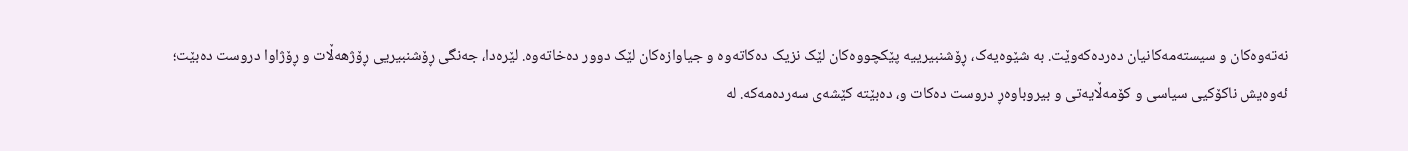نەتەوەکان و سیستەمەکانیان دەردەکەوێت. بە شێوەیەک، ڕۆشنبیرییە پێکچووەکان لێک نزیک دەکاتەوە و جیاوازەکان لێک دوور دەخاتەوە. لێرەدا، جه‌نگى ڕۆشنبیریى ڕۆژهەڵات و ڕۆژاوا دروست دەبێت؛ ئەوەیش ناکۆکیى سیاسى و کۆمەڵایەتى و بیروباوەڕ دروست دەکات و، دەبێتە کێشەى سه‌رده‌مه‌که‌. لە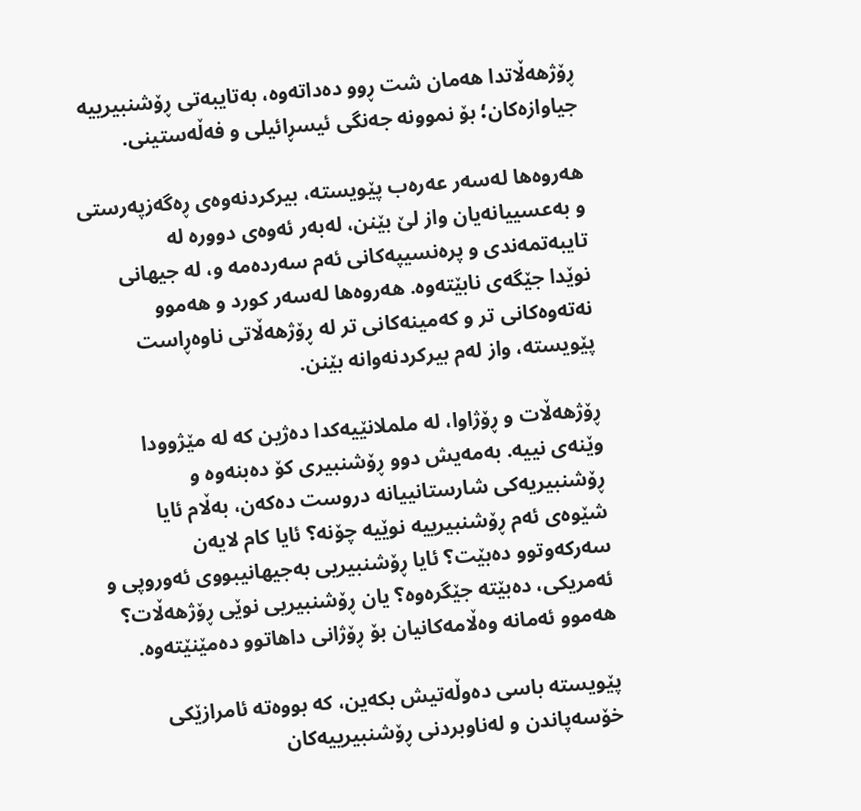ڕۆژهەڵاتدا هەمان شت ڕوو دەداتەوە، بەتایبەتى ڕۆشنبیرییە جیاوازەکان؛ بۆ نموونە جه‌نگى ئیسڕائیلى و فەڵەستینى.

هەروەها لەسەر عەرەب پێویستە، بیرکردنەوەی ڕەگەزپەرستى و بەعسییانەیان واز لێ بێنن، لەبەر ئەوەى دوورە لە تایبەتمەندى و پره‌نسیپەکانى ئەم سەردەمە و، لە جیهانى نوێدا جێگەى نابێتەوە. هەروەها له‌سه‌ر کورد و هەموو نەتەوەکانى تر و کەمینەکانى تر لە ڕۆژهەڵاتى ناوەڕاست پێویستە، واز لەم بیرکردنەوانە بێنن.

ڕۆژهەڵات و ڕۆژاوا، لە ململانێیەکدا دەژین کە لە مێژوودا وێنەى نییە. بەمەیش دوو ڕۆشنبیرى کۆ دەبنەوە و ڕۆشنبیریەکى شارستانییانە دروست دەکەن، بەڵام ئایا شێوەى ئەم ڕۆشنبیرییە نوێیە چۆنە؟ ئایا کام لایەن سەرکەوتوو دەبێت؟ ئایا ڕۆشنبیریى به‌جیهانیبووی ئەوروپى و ئەمریکى، دەبێتە جێگرەوە؟ یان ڕۆشنبیریى نوێى ڕۆژهەڵات؟ هەموو ئەمانە وەڵامەکانیان بۆ ڕۆژانى داهاتوو ده‌مێنێته‌وه‌.

پێویستە باسى دەوڵەتیش بکەین، کە بووەتە ئامرازێکى خۆسەپاندن و لەناوبردنى ڕۆشنبیرییەکان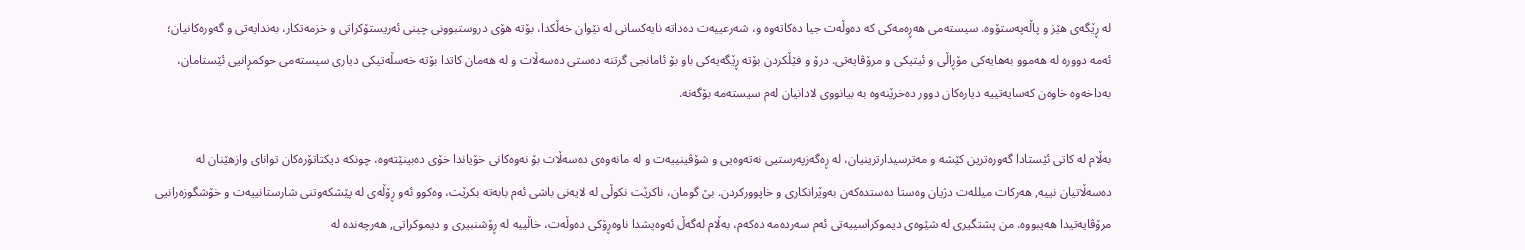لە ڕێگەى هێز و پاڵەپەستۆوە. سیستەمى هەڕەمەکى کە دەوڵەت جیا دەکاتەوە و، شەرعییەت دەداتە نایەکسانى لە نێوان خەڵکدا، بۆتە هۆى دروستبوونى چینى ئەریستۆكراتی و خزمەتکار، بەندایەتى و گەورەکانیان؛ ئەمە دوورە لە هەموو بەهایەکى مۆڕاڵی و ئیتیکی و مرۆڤایەتى. درۆ و فێڵکردن بۆتە ڕێگەیەکى باو بۆ ئامانجى گرتنە دەستى دەسەڵات و لە هەمان کاتدا بۆتە خەسڵەتیکى دیارى سیستەمى حوکمڕانیی ئێستامان، بەداخەوە خاوەن کەسایەتییە دیارەکان دوور دەخرێنەوە بە بیانووى لادانیان لەم سیستەمە بۆگەنە.

بەڵام لە کاتى ئێستادا گەورەترین کێشە و مەترسیدارترینیان، لە ڕەگەزپەرستیى نەتەوەیى و شۆڤینییەت و لە مانەوەى دەسەڵات بۆ نەوەکانى خۆیاندا خۆى دەبینێتەوە، چونکە دیکتاتۆرەکان تواناى وازهێنان لە دەسەڵاتیان نییە, هەرکات میللەت دژیان وەستا دەستدەکەن بەوێرانکارى و خاپوورکردن. بێ گومان، ناکرێت نکوڵى له‌ لایەنى باشى ئەم بابەتە بکرێت، وەکوو ئەو ڕۆڵەى لە پێشکەوتنى شارستانییەت و خۆشگوزەرانیى مرۆڤایەتیدا هەیبووە. من پشتگیرى لە شێوەى دیموکراسییەتى ئەم سەردەمە دەکەم، بەڵام لەگەڵ ئەوەیشدا ناوەڕۆکى دەوڵەت، خاڵییە لە ڕۆشنبیرى و دیموکراتى, هەرچەندە لە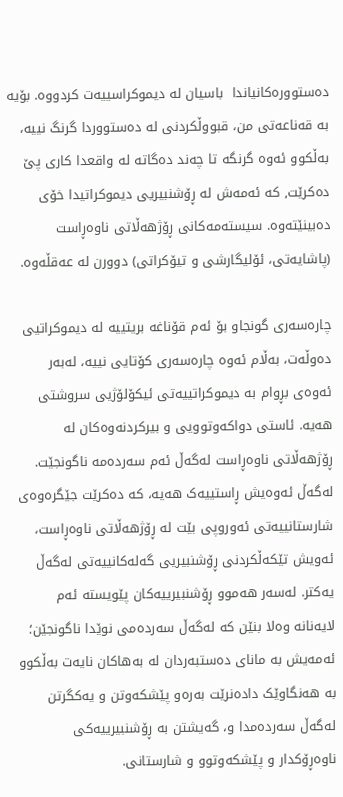دەستوورەکانیاندا  باسيان لە دیموکراسییەت کردووە. بۆیە بە قەناعەتى من، قبووڵکردنى لە دەستووردا گرنگ نییە، بەڵکوو ئەوە گرنگە تا چەند دەگاتە لە واقعدا کاری پێ دەکرێت, کە ئەمەش لە ڕۆشنبیریى دیموکراتیدا خۆى دەبینێتەوە. سیستەمەکانى ڕۆژهەڵاتى ناوەڕاست (پاشایه‌تی، ئۆلیگارشى و تیۆکراتی) دوورن لە عەقڵەوە.

چارەسەرى گونجاو بۆ ئەم قۆناغە بریتییە لە دیموکراتیى دەوڵەت، بەڵام ئەوە چارەسەرى کۆتایى نییە، لەبەر ئەوەى بڕوام بە دیموکراتییەتى ئیکۆلۆژیی سروشتى هەیە. ئاستى دواکەوتوویى و بیرکردنەوەکان لە ڕۆژهەڵاتى ناوەڕاست لەگەڵ ئەم سەردەمە ناگونجێت. لەگەڵ ئەوەیش ڕاستییەک هەیە، کە دەکرێت جێگرەوەى شارستانییەتى ئەوروپى بێت لە ڕۆژهەڵاتى ناوەڕاست، ئەویش تێکەڵکردنى ڕۆشنبیریى گەلەکانییەتى لەگەڵ یەکتر. لەسەر هەموو ڕۆشنبیرییەکان پێویستە ئەم لایەنانە وەلا بنێن کە لەگەڵ سەردەمى نوێدا ناگونجێن؛ ئەمەیش به‌ ماناى دەستبەردان لە بەهاکان نایەت بەڵکوو بە هەنگاوێک دادەنرێت بەرەو پێشکەوتن و یەکگرتن لەگەڵ سەردەمدا و، گەیشتن بە ڕۆشنبیرییەکى ناوەڕۆکدار و پێشکەوتوو و شارستانى.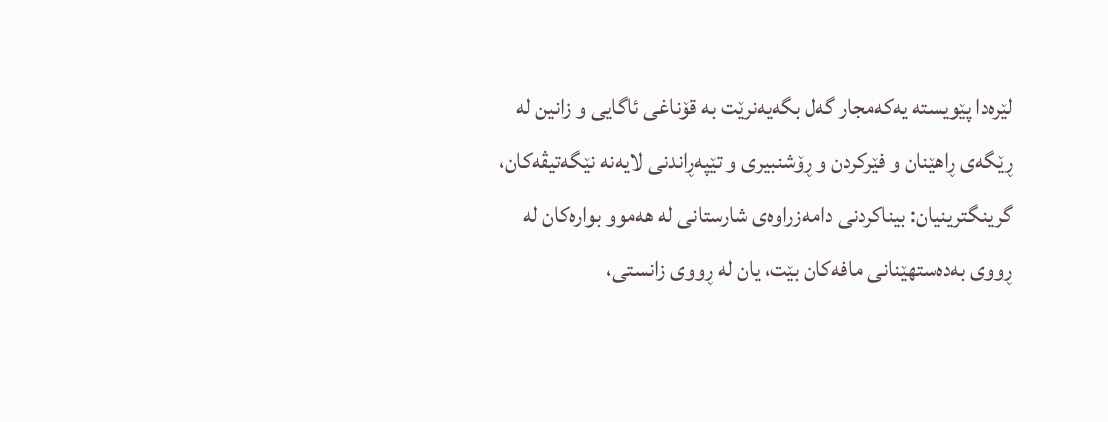لێرەدا پێویستە یەکەمجار گەل بگەیەنرێت بە قۆناغى ئاگایى و زانین لە ڕێگەى ڕاهێنان و فێرکردن و ڕۆشنبیرى و تێپەڕاندنى لایەنە نێگه‌تیڤه‌کان، گرینگترینیان: بیناکردنى دامەزراوەى شارستانى لە هەموو بوارەکان لە ڕووى بەدەستهێنانى مافەکان بێت، یان لە ڕووى زانستى،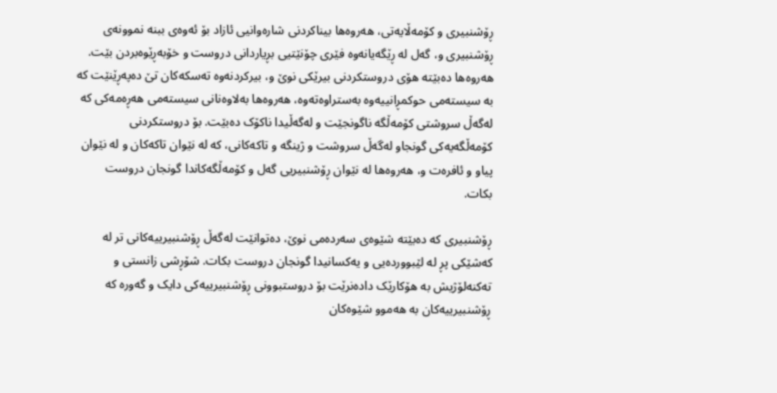ڕۆشنبیرى و کۆمەڵایەتى، هەروەها بیناکردنى شارەوانیی ئازاد بۆ ئەوەى ببنە نموونەى ڕۆشنبیرى و، گەل لە ڕێگەیانەوە فێرى چۆنێتیی بڕیاردانى دروست و خۆبەڕێوەبردن بێت. هەروەها دەبێتە هۆى دروستکردنى بیرێکى نوێ و، بیرکردنەوە تەسکەکان تێ دەپەڕێنێت کە بە سیستەمى حوکمڕانییەوە بەستراوەته‌وه‌، هەروەها بەلاوەنانى سیستەمى هەڕەمەکى کە لەگەڵ سروشتى کۆمەڵگە ناگونجێت و لەگەڵیدا ناکۆک دەبێت. بۆ دروستکردنى کۆمەڵگەیەکى گونجاو لەگەڵ سروشت و ژینگە و تاکەکانى، کە لە نێوان تاکەکان و لە نێوان پیاو و ئافرەت و، هەروەها لە نێوان ڕۆشنبیریى گەل و کۆمەڵگەکاندا گونجان دروست بکات.

ڕۆشنبیرى کە دەبێتە شێوەى سەردەمى نوێ، دەتوانێت لەگەڵ ڕۆشنبیرییه‌کانى تر لە کەشێکى پڕ لە لێبووردەیى و یەکسانیدا گونجان دروست بکات. شۆڕشى زانستى و ته‌کنه‌لۆژیش بە هۆکارێک دادەنرێت بۆ دروستبوونى ڕۆشنبیرییەکى دایک و گەورە کە ڕۆشنبیرییەکان بە هەموو شێوەکان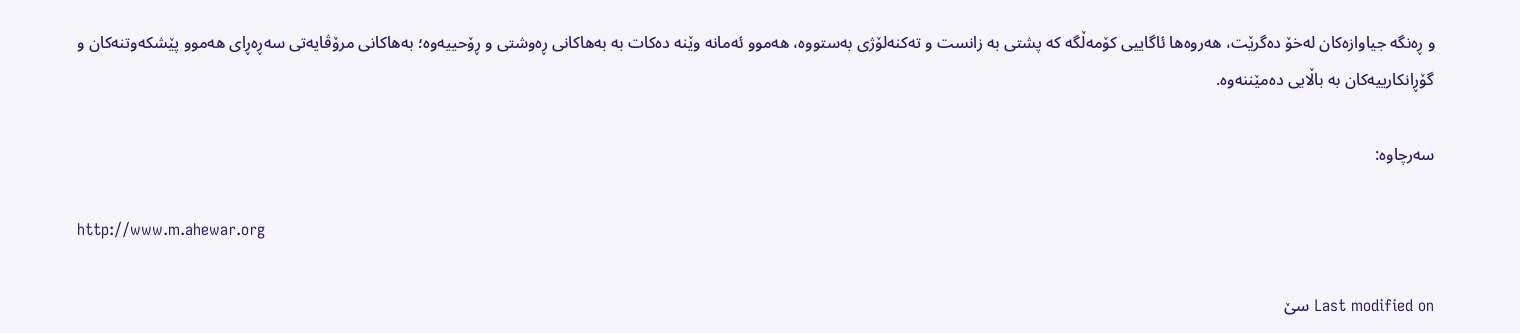و ڕەنگە جیاوازەکان لەخۆ دەگرێت، هەروەها ئاگاییى کۆمەڵگە کە پشتى بە زانست و ته‌کنه‌لۆژی بەستووە، هەموو ئەمانە وێنە دەکات بە بەهاکانى ڕەوشتى و ڕۆحییەوە؛ بەهاکانى مرۆڤایەتى سەڕەڕاى هەموو پێشکەوتنەکان و گۆڕانکارییەکان بە باڵایى دەمێننەوە.

سەرچاوە:

http://www.m.ahewar.org

Last modified on سێ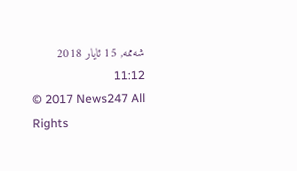شەممە, 15 ئایار 2018 11:12
© 2017 News247 All Rights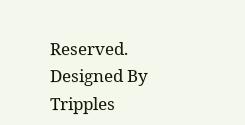Reserved. Designed By Tripples